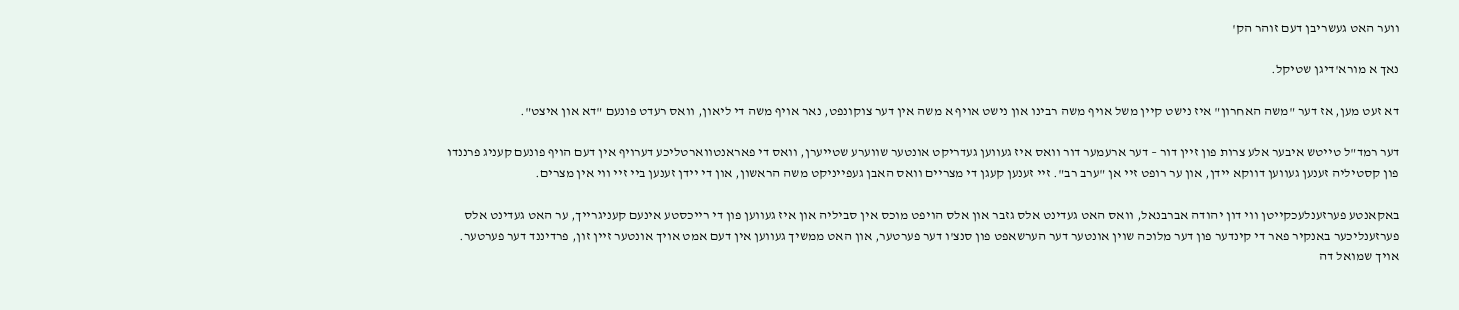ווער האט געשריבן דעם זוהר הק'

נאך א מורא'דיגן שטיקל.

דא זעט מען, אז דער "משה האחרון" איז נישט קיין משל אויף משה רבינו און נישט אויף א משה אין דער צוקונפט, נאר אויף משה די ליאון, וואס רעדט פונעם "דא און איצט".

דער רמד"ל טייטש איבער אלע צרות פון זיין דור – דער ארעמער דור וואס איז געווען געדריקט אונטער שווערע שטייערן, וואס די פאראנטווארטליכע דערויף אין דעם הויף פונעם קעניג פרננדו פון קסטיליה זענען געווען דווקא יידן, און ער רופט זיי אן "ערב רב". זיי זענען קעגן די מצריים וואס האבן געפייניקט משה הראשון, און די יידן זענען ביי זיי ווי אין מצרים.

באקאנטע פערזענלעכקייטן ווי דון יהודה אברבנאל, וואס האט געדינט אלס גזבר און אלס הויפט מוכס אין סביליה און איז געווען פון די רייכסטע אינעם קעניגרייך, ער האט געדינט אלס פערזענליכער באנקיר פאר די קינדער פון דער מלוכה שוין אונטער דער הערשאפט פון סנצ'ו דער פערטער, און האט ממשיך געווען אין דעם אמט אויך אונטער זיין זון, פרדיננד דער פערטער. אויך שמואל דה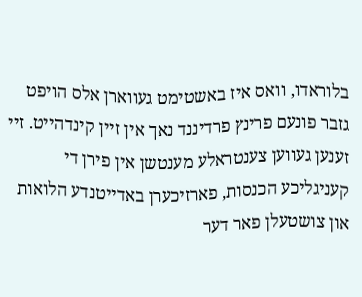בלוראדו, וואס איז באשטימט געווארן אלס הויפט גזבר פונעם פרינץ פרדיננד נאך אין זיין קינדהייט. זיי זענען געווען צענטראלע מענטשן אין פירן די קעניגליכע הכנסות, פארזיכערן באדייטנדע הלואות און צושטעלן פאר דער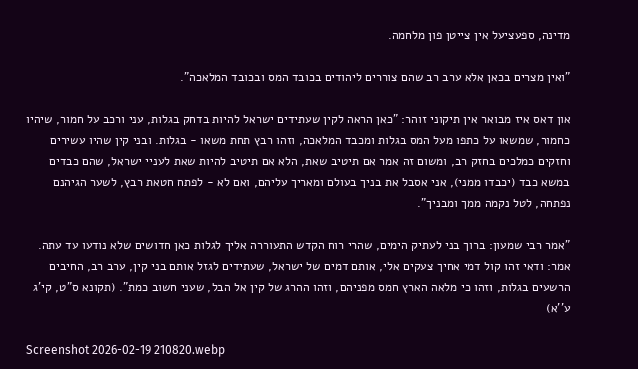מדינה, ספעציעל אין צייטן פון מלחמה.

"ואין מצרים בכאן אלא ערב רב שהם צוררים ליהודים בכובד המס ובכובד המלאכה".

און דאס איז מבואר אין תיקוני זוהר: "כאן הראה לקין שעתידים ישראל להיות בדחק בגלות, עני ורכב על חמור, שיהיו כחמור, שמשאו על כתפו מעל המס בגלות ומכבד המלאכה, וזהו רבץ תחת משאו - בגלות. ובני קין שהיו עשירים וחזקים כמלכים בחזק רב, ומשום זה אמר אם תיטיב שאת, הלא אם תיטיב להיות שאת לעניי ישראל, שהם כבדים במשא כבד (יכבדו ממני), אני אסבל את בניך בעולם ומאריך עליהם, ואם לא - לפתח חטאת רבץ, לשער הגיהנם נפתחה, לטל נקמה ממך ומבניך".

"אמר רבי שמעון: ברוך בני לעתיק הימים, שהרי רוח הקדש התעוררה אליך לגלות כאן חדושים שלא נודעו עד עתה. אמר: ודאי זהו קול דמי אחיך צעקים אלי, אותם דמים של ישראל, שעתידים לגזל אותם בני קין, ערב רב, החיבים הרשעים בגלות, וזהו כי מלאה הארץ חמס מפניהם, וזהו ההרג של קין אל הבל, שעני חשוב כמת". (תקונא ס"ט, קי'ג ע''א)

Screenshot 2026-02-19 210820.webp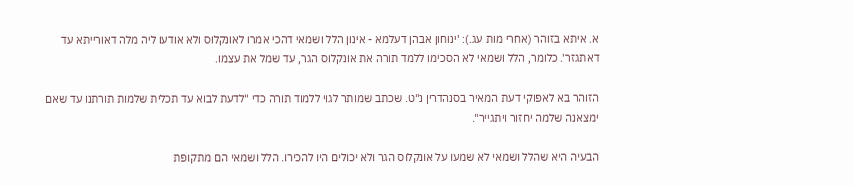א. איתא בזוהר (אחרי מות עג.): 'ינוחון אבהן דעלמא - אינון הלל ושמאי דהכי אמרו לאונקלוס ולא אודעו ליה מלה דאורייתא עד דאתגזר'. כלומר, הלל ושמאי לא הסכימו ללמד תורה את אונקלוס הגר, עד שמל את עצמו.

הזוהר בא לאפוקי דעת המאיר בסנהדרין נ"ט. שכתב שמותר לגוי ללמוד תורה כדי "לדעת לבוא עד תכלית שלמות תורתנו עד שאם ימצאנה שלמה יחזור ויתגייר".

הבעיה היא שהלל ושמאי לא שמעו על אונקלוס הגר ולא יכולים היו להכירו. הלל ושמאי הם מתקופת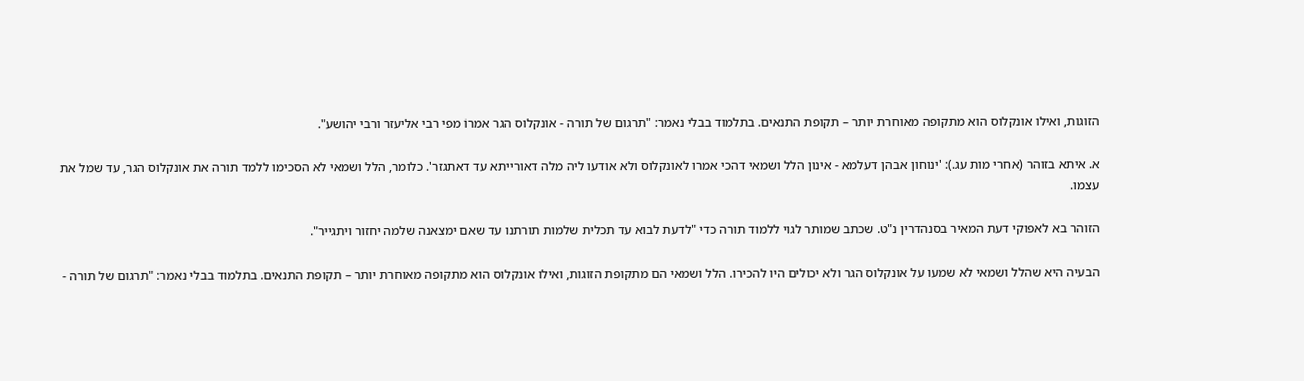הזוגות, ואילו אונקלוס הוא מתקופה מאוחרת יותר – תקופת התנאים. בתלמוד בבלי נאמר: "תרגום של תורה - אונקלוס הגר אמרוֹ מפי רבי אליעזר ורבי יהושע".

א. איתא בזוהר (אחרי מות עג.): 'ינוחון אבהן דעלמא - אינון הלל ושמאי דהכי אמרו לאונקלוס ולא אודעו ליה מלה דאורייתא עד דאתגזר'. כלומר, הלל ושמאי לא הסכימו ללמד תורה את אונקלוס הגר, עד שמל את עצמו.

הזוהר בא לאפוקי דעת המאיר בסנהדרין נ"ט. שכתב שמותר לגוי ללמוד תורה כדי "לדעת לבוא עד תכלית שלמות תורתנו עד שאם ימצאנה שלמה יחזור ויתגייר".

הבעיה היא שהלל ושמאי לא שמעו על אונקלוס הגר ולא יכולים היו להכירו. הלל ושמאי הם מתקופת הזוגות, ואילו אונקלוס הוא מתקופה מאוחרת יותר – תקופת התנאים. בתלמוד בבלי נאמר: "תרגום של תורה -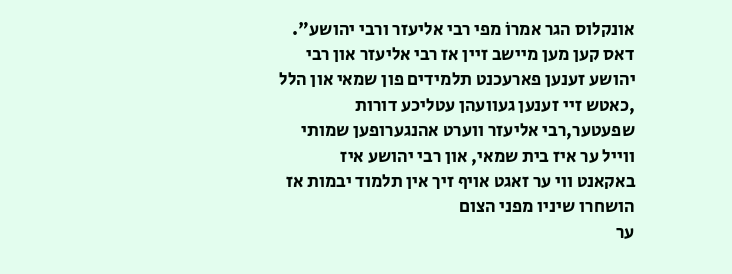אונקלוס הגר אמרוֹ מפי רבי אליעזר ורבי יהושע".
דאס קען מען מיישב זיין אז רבי אליעזר און רבי יהושע זענען פארעכנט תלמידים פון שמאי און הלל ,כאטש זיי זענען געוועהן עטליכע דורות שפעטער,רבי אליעזר ווערט אהנגערופען שמותי ווייל ער איז בית שמאי, און רבי יהושע איז באקאנט ווי ער זאגט אויף זיך אין תלמוד יבמות אז הושחרו שיניו מפני הצום
ער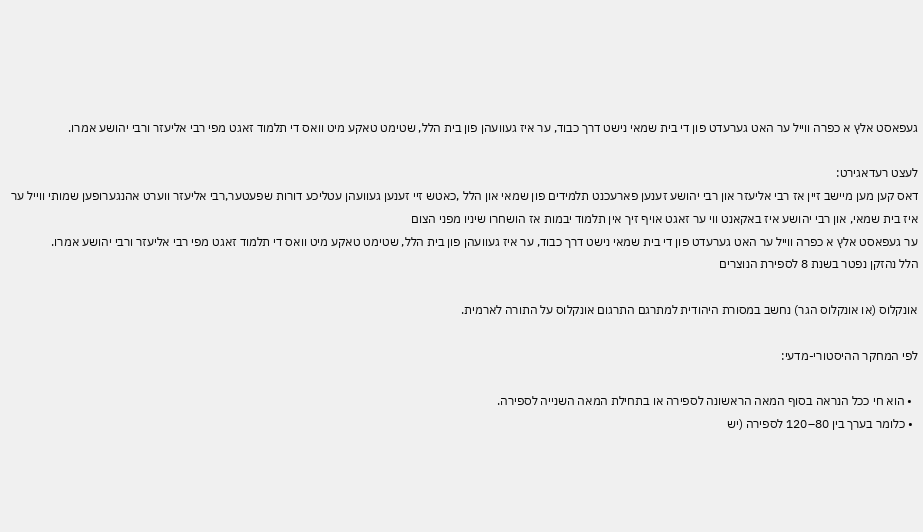געפאסט אלץ א כפרה ווייל ער האט גערעדט פון די בית שמאי נישט דרך כבוד, ער איז געוועהן פון בית הלל, שטימט טאקע מיט וואס די תלמוד זאגט מפי רבי אליעזר ורבי יהושע אמרו.

לעצט רעדאגירט:
דאס קען מען מיישב זיין אז רבי אליעזר און רבי יהושע זענען פארעכנט תלמידים פון שמאי און הלל ,כאטש זיי זענען געוועהן עטליכע דורות שפעטער,רבי אליעזר ווערט אהנגערופען שמותי ווייל ער איז בית שמאי, און רבי יהושע איז באקאנט ווי ער זאגט אויף זיך אין תלמוד יבמות אז הושחרו שיניו מפני הצום
ער געפאסט אלץ א כפרה ווייל ער האט גערעדט פון די בית שמאי נישט דרך כבוד, ער איז געוועהן פון בית הלל, שטימט טאקע מיט וואס די תלמוד זאגט מפי רבי אליעזר ורבי יהושע אמרו.
הלל נהזקן נפטר בשנת 8 לספירת הנוצרים

אונקלוס (או אונקלוס הגר) נחשב במסורת היהודית למתרגם התרגום אונקלוס על התורה לארמית.

לפי המחקר ההיסטורי-מדעי:

  • הוא חי ככל הנראה בסוף המאה הראשונה לספירה או בתחילת המאה השנייה לספירה.
  • כלומר בערך בין 80–120 לספירה (יש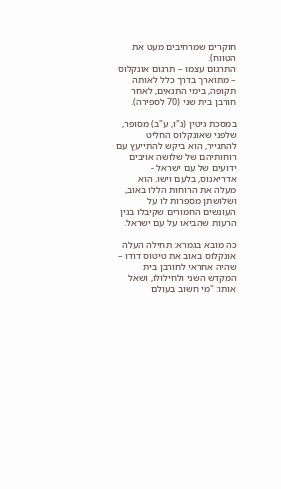חוקרים שמרחיבים מעט את הטווח).
התרגום עצמו – תרגום אונקלוס – מתוארך בדרך כלל לאותה תקופה, בימי התנאים, לאחר חורבן בית שני (70 לספירה).

במסכת גיטין (נ"ו, ע"ב) מסופר, שלפני שאונקלוס החליט להתגייר, הוא ביקש להתייעץ עם רוחותיהם של שלושה אויבים ידועים של עם ישראל - אדריאנוס, בלעם וישו. הוא מעלה את הרוחות הללו באוב, ושלושתן מספרות לו על העונשים החמורים שקיבלו בגין הרעות שהביאו על עם ישראל.

כה מובא בגמרא: תחילה העלה אונקלוס באוב את טיטוס דודו – שהיה אחראי לחורבן בית המקדש השני ולחילולו, ושאל אותו: "מי חשוב בעולם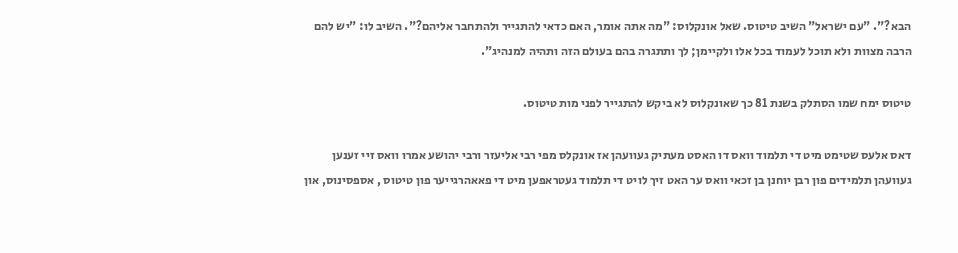הבא?". "עם ישראל" השיב טיטוס. שאל אונקלוס: "מה אתה אומר, האם כדאי להתגייר ולהתחבר אליהם?". השיב לו: "יש להם הרבה מצוות ולא תוכל לעמוד בכל אלו ולקיימן; לך ותתגרה בהם בעולם הזה ותהיה למנהיג".

טיטוס ימח שמו הסתלק בשנת 81 כך שאונקלוס לא ביקש להתגייר לפני מות טיטוס.

דאס אלעס שטימט מיט די תלמוד וואס דו האסט מעתיק געוועהן אז אונקלס מפי רבי אליעזר ורבי יהושע אמרו וואס זיי זענען געוועהן תלמידים פון רבן יוחנן בן זכאי וואס ער האט זיך לויט די תלמוד געטראפען מיט די פאאהרגייער פון טיטוס , אספסינוס, און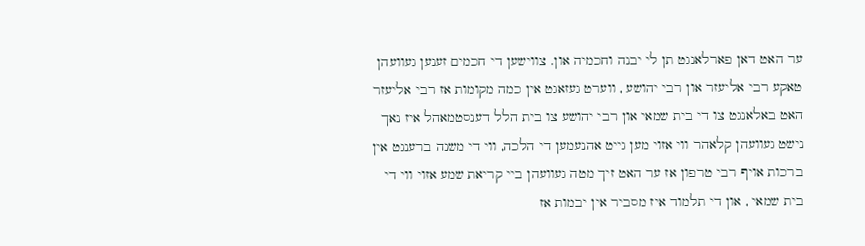ער האט דאן פארלאנגט תן לי יבנה וחכמיה און. צווישען די חכמים זענען געוועהן טאקע רבי אליעזר און רבי יהושע , ווערט געזאגט אין כמה מקומות אז רבי אליעזר האט באלאנגט צו די בית שמאי און רבי יהושע צו בית הלל דענסטמאהל איז נאך נישט געוועהן קלאהר ווי אזוי מען גייט אהנעמען די הלכה, ווי די משנה ברענגט אין ברכות אויף רבי טרפון אז ער האט זיך מטה געוועהן ביי קריאת שמע אזוי ווי די בית שמאי , און די תלמוד איז מסביר אין יבמות אז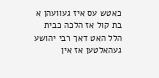כאטש עס איז געוועהן א בת קול אז הלכה כבית הלל האט דאך רבי יהושע געהאלטען אז אין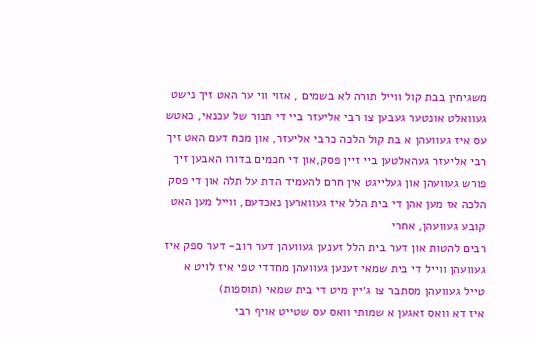משגיחין בבת קול ווייל תורה לא בשמים , אזוי ווי ער האט זיך נישט געוואלט אונטער געבען צו רבי אליעזר ביי די תנור של עכנאי, כאטש עס איז געוועהן א בת קול הלכה כרבי אליעזר, און מכח דעם האט זיך רבי אליעזר געהאלטען ביי זיין פסק,און די חכמים בדורו האבען זיך פורש געוועהן און געלייגט אין חרם להעמיד הדת על תלה און די פסק הלכה אז מען אהן די בית הלל איז געווארען נאכדעם, ווייל מען האט קובע געוועהן, אחרי
רבים להטות און דער בית הלל זענען געוועהן דער רוב- דער ספק איז געוועהן ווייל די בית שמאי זענען געוועהן מחדדי טפי איז לויט א טייל געוועהן מסתבר צו ג׳יין מיט די בית שמאי (תוספות)
איז דא וואס זאגען א שמותי וואס עס שטייט אויף רבי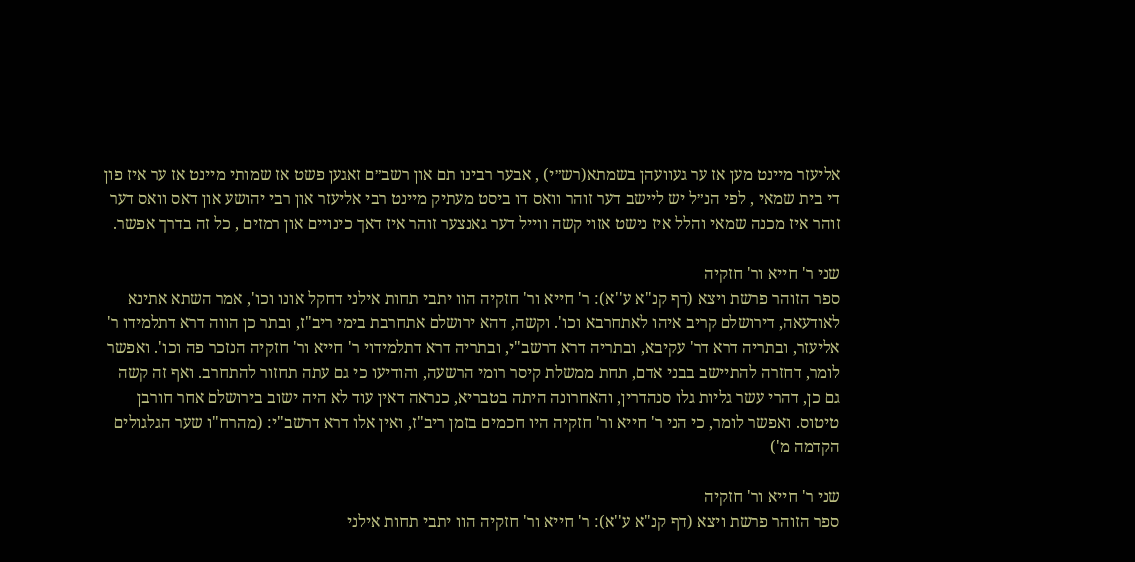אליעזר מיינט מען אז ער געוועהן בשמתא(רש״י) , אבער רבינו תם און רשב״ם זאגען פשט אז שמותי מיינט אז ער איז פון די בית שמאי , לפי הנ״ל יש ליישב דער זוהר וואס דו ביסט מעתיק מיינט רבי אליעזר און רבי יהושע און דאס וואס דער זוהר איז מכנה שמאי והלל איז נישט אזוי קשה ווייל דער גאנצער זוהר איז דאך כינויים און רמזים , כל זה בדרך אפשר.

שני ר' חייא ור' חזקיה
ספר הזוהר פרשת ויצא (דף קנ"א ע''א): ר' חייא ור' חזקיה הוו יתבי תחות אילני דחקל אונו וכו', אמר השתא אתינא לאודעאה, דירושלם קריב איהו לאתחרבא וכו'. וקשה, דהא ירושלם אתחרבת בימי ריב"ז, ובתר כן הווה דרא דתלמידו ר' אליעזר, ובתריה דרא דר' עקיבא, ובתריה דרא דרשב"י, ובתריה דרא דתלמידוי ר' חייא ור' חזקיה הנזכר פה וכו'. ואפשר לומר, דחזרה להתיישב בבני אדם, תחת ממשלת קיסר רומי הרשעה, והודיעו כי גם עתה תחזור להתחרב. ואף זה קשה גם כן, דהרי עשר גליות גלו סנהדרין, והאחרונה היתה בטבריא, כנראה דאין עוד לא היה ישוב בירושלם אחר חורבן טיטוס. ואפשר לומר, כי הני ר' חייא ור' חזקיה היו חכמים בזמן ריב"ז, ואין אלו דרא דרשב"י: (מהרח"ו שער הגלגולים הקדמה מ')

שני ר' חייא ור' חזקיה
ספר הזוהר פרשת ויצא (דף קנ"א ע''א): ר' חייא ור' חזקיה הוו יתבי תחות אילני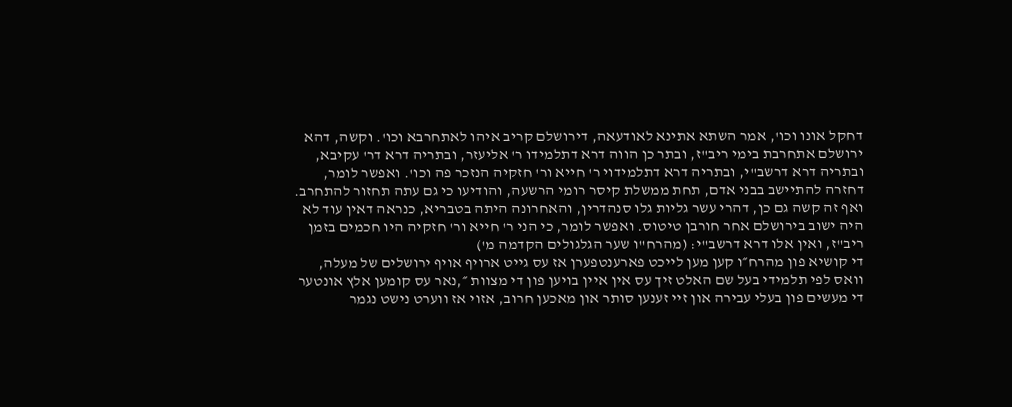דחקל אונו וכו', אמר השתא אתינא לאודעאה, דירושלם קריב איהו לאתחרבא וכו'. וקשה, דהא ירושלם אתחרבת בימי ריב"ז, ובתר כן הווה דרא דתלמידו ר' אליעזר, ובתריה דרא דר' עקיבא, ובתריה דרא דרשב"י, ובתריה דרא דתלמידוי ר' חייא ור' חזקיה הנזכר פה וכו'. ואפשר לומר, דחזרה להתיישב בבני אדם, תחת ממשלת קיסר רומי הרשעה, והודיעו כי גם עתה תחזור להתחרב. ואף זה קשה גם כן, דהרי עשר גליות גלו סנהדרין, והאחרונה היתה בטבריא, כנראה דאין עוד לא היה ישוב בירושלם אחר חורבן טיטוס. ואפשר לומר, כי הני ר' חייא ור' חזקיה היו חכמים בזמן ריב"ז, ואין אלו דרא דרשב"י: (מהרח"ו שער הגלגולים הקדמה מ')
די קושיא פון מהרח״ו קען מען לייכט פארענטפערן אז עס גייט ארויף אויף ירושלים של מעלה, וואס לפי תלמידי בעל שם האלט זיך עס אין איין בויען פון די מצוות ״,נאר עס קומען אלץ אונטער די מעשים פון בעלי עבירה און זיי זענען סותר און מאכען חרוב, אזוי אז ווערט נישט נגמר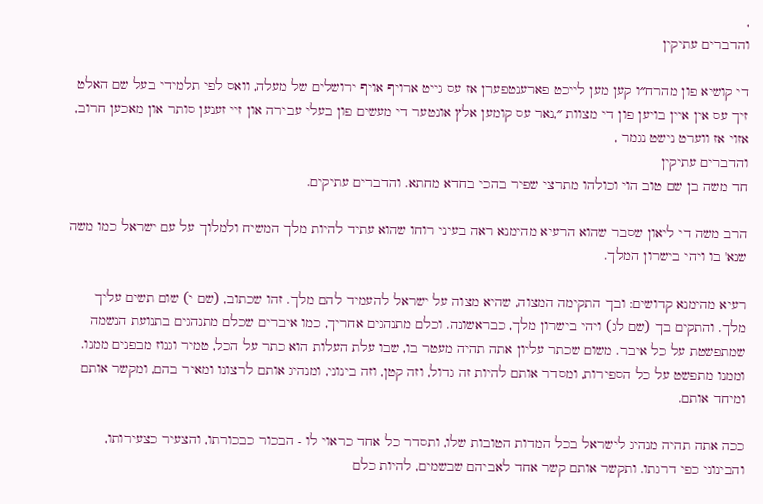,
והדברים עתיקין

די קושיא פון מהרח״ו קען מען לייכט פארענטפערן אז עס גייט ארויף אויף ירושלים של מעלה, וואס לפי תלמידי בעל שם האלט זיך עס אין איין בויען פון די מצוות ״,נאר עס קומען אלץ אונטער די מעשים פון בעלי עבירה און זיי זענען סותר און מאכען חרוב, אזוי אז ווערט נישט נגמר ,
והדברים עתיקין
חד משה בן שם טוב הוי וכולהו מתרצי שפיר בהכי בחדא מחתא. והדברים עתיקים.

הרב משה די ליאון שסבר שהוא הרעיא מהימנא ראה בעיני רוחו שהוא עתיד להיות מלך המשיח ולמלוך על עם ישראל כמו משה שנא' בו ויהי בישרון המלך.

רעיא מהימנא קדושים: ובך התקימה המצוה, שהיא מצוה על ישראל להעמיד להם מלך. זהו שכתוב, (שם י) שום תשים עליך מלך. והתקים בך (שם לג) ויהי בישרון מלך, כבראשונה. וכלם מתנהגים אחריך, כמו איברים שכלם מתנהגים בתנועת הנשמה שמתפשטת על כל איבר. משום שכתר עליון אתה תהיה מעטר בו, שבו עלת העלות הוא כתר על הכל, טמיר וגנוז מבפנים ממנו. וממנו מתפשט על כל הספירות, ומסדר אותם להיות זה גדול, וזה קטן, וזה בינוני, ומנהיג אותם לרצונו ומאיר בהם, ומקשר אותם ומיחד אותם.

ככה אתה תהיה מנהיג לישראל בכל המדות הטובות שלו, ותסדר כל אחד כראוי לו - הבכור כבכורתו, והצעיר כצעירותו, והבינוני כפי דרגתו. ותקשר אותם קשר אחד לאביהם שבשמים, להיות כלם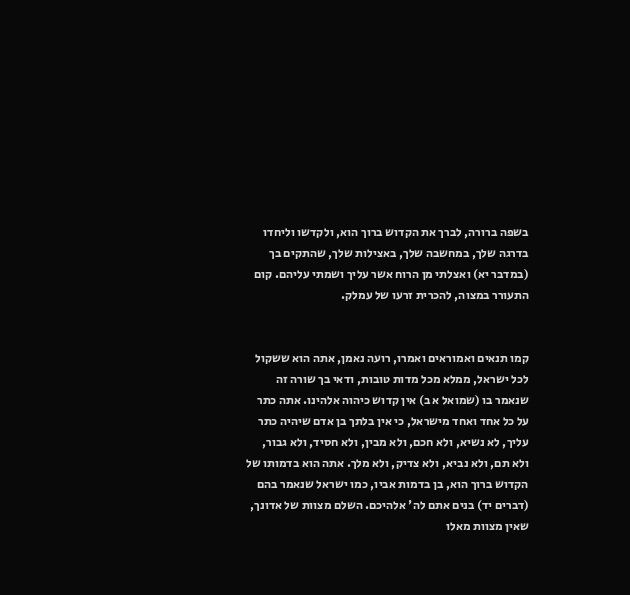בשפה ברורה, לברך את הקדוש ברוך הוא, ולקדשו וליחדו בדרגה שלך, במחשבה שלך, באצילות שלך, שהתקים בך (במדבר יא) ואצלתי מן הרוח אשר עליך ושמתי עליהם. קום התעורר במצוה, להכרית זרעו של עמלק.


קמו תנאים ואמוראים ואמרו, רועה נאמן, אתה הוא ששקול לכל ישראל, ממלא מכל מדות טובות, ודאי בך שורה זה שנאמר בו (שמואל א ב) אין קדוש כיהוה אלהינו. אתה כתר על כל אחד ואחד מישראל, כי אין בלתך בן אדם שיהיה כתר עליך, לא נשיא, ולא חכם, ולא מבין, ולא חסיד, ולא גבור, ולא תם, ולא נביא, ולא צדיק, ולא מלך. אתה הוא בדמותו של הקדוש ברוך הוא, בן בדמות אביו, כמו ישראל שנאמר בהם (דברים יד) בנים אתם לה' אלהיכם. השלם מצוות של אדונך, שאין מצוות מאלו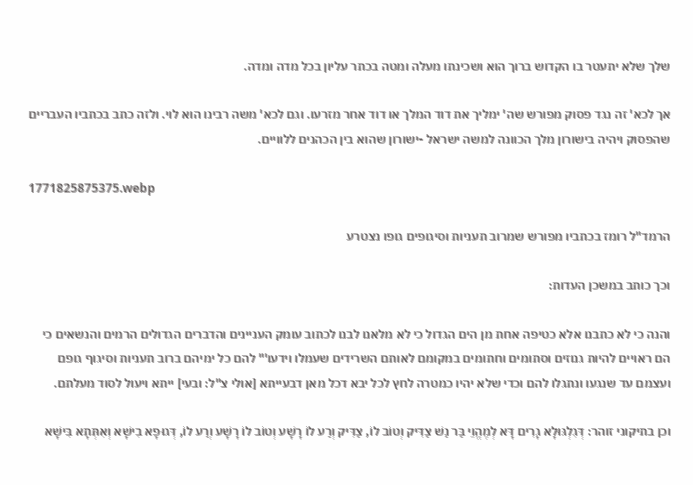שלך שלא יתעטר בו הקדוש ברוך הוא ושכינתו מעלה ומטה בכתר עליון בכל מדה ומדה.

אך לכא' זה נגד פסוק מפורש שה' ימליך את דוד המלך או דוד אחר מזרעו. וגם לכא' משה רבינו הוא לוי. ולזה כתב בכתביו העבריים שהפסוק ויהיה בישורון מלך הכוונה למשה ישראל -ישורון שהוא בין הכהנים ללוויים.

1771825875375.webp

הרמד"ל רומז בכתביו מפורש שמרוב תעניות וסיגופים גופו נצטרע

וכך כותב במשכן העדות:

והנה כי לא כתבנו אלא כטיפה אחת מן הים הגדול כי לא מלאנו לבנו לכתוב עומק העניינים והדברים הגדולים הרמים והנשאים כי הם ראויים להיות גנוזים וסתומים וחתומים במקומם לאותם השרידים שעמלו וידעו'" להם כל ימיהם ברוב תעניות וסיגוף גופם ועצמם עד שנגעו ונתגלו להם וכדי שלא יהיו כמטרה לחץ לכל יבא דכל מאן דבעייתא [אולי צ"ל: ובעי] ייתא ויעול לסוד מעלתם.

וכן בתיקוני זוהר: דְּגִלְגּוּלָא גָרִים דָּא לְמֶהֱוֵי בַּר נַשׁ צַדִּיק וְטוֹב לוֹ, צַדִּיק וְרַע לוֹ רָשָׁע וְטוֹב לוֹ רָשָׁע וְרַע לוֹ, דְּגוּפָא בִישָׁא וְאִתְּתָא בִּישָׁא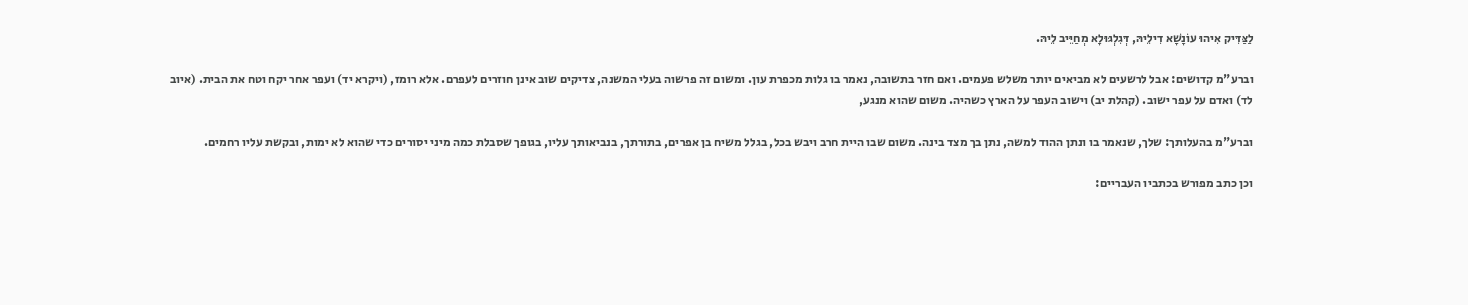לַצַּדִּיק אִיהוּ עוֹנָשָׁא דִילֵיהּ, דְּגִלְגּוּלָא מְחַיֵּיב לֵיהּ.

וברע"מ קדושים: אבל לרשעים לא מביאים יותר משלש פעמים. ואם חזר בתשובה, נאמר בו גלות מכפרת עון. ומשום זה פרשוה בעלי המשנה, צדיקים שוב אינן חוזרים לעפרם. אלא רומז, (ויקרא יד) ועפר אחר יקח וטח את הבית. (איוב לד) ואדם על עפר ישוב. (קהלת יב) וישוב העפר על הארץ כשהיה. משום שהוא מנגע,

וברע"מ בהעלותך: שלך, שנאמר בו ונתן ההוד למשה, נתן בך מצד בינה. משום שבו היית חרב ויבש בכל, בגלל משיח בן אפרים, בתורתך, בנביאותך עליו, בגופך שסבלת כמה מיני יסורים כדי שהוא לא ימות, ובקשת עליו רחמים.

וכן כתב מפורש בכתביו העבריים: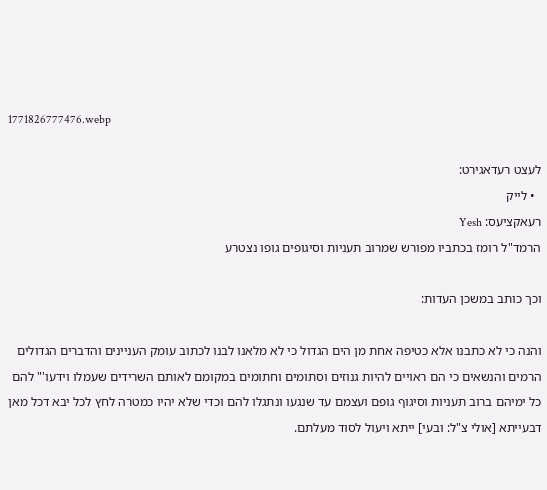1771826777476.webp

לעצט רעדאגירט:
  • לייק
רעאקציעס: Yesh
הרמד"ל רומז בכתביו מפורש שמרוב תעניות וסיגופים גופו נצטרע

וכך כותב במשכן העדות:

והנה כי לא כתבנו אלא כטיפה אחת מן הים הגדול כי לא מלאנו לבנו לכתוב עומק העניינים והדברים הגדולים הרמים והנשאים כי הם ראויים להיות גנוזים וסתומים וחתומים במקומם לאותם השרידים שעמלו וידעו'" להם כל ימיהם ברוב תעניות וסיגוף גופם ועצמם עד שנגעו ונתגלו להם וכדי שלא יהיו כמטרה לחץ לכל יבא דכל מאן דבעייתא [אולי צ"ל: ובעי] ייתא ויעול לסוד מעלתם.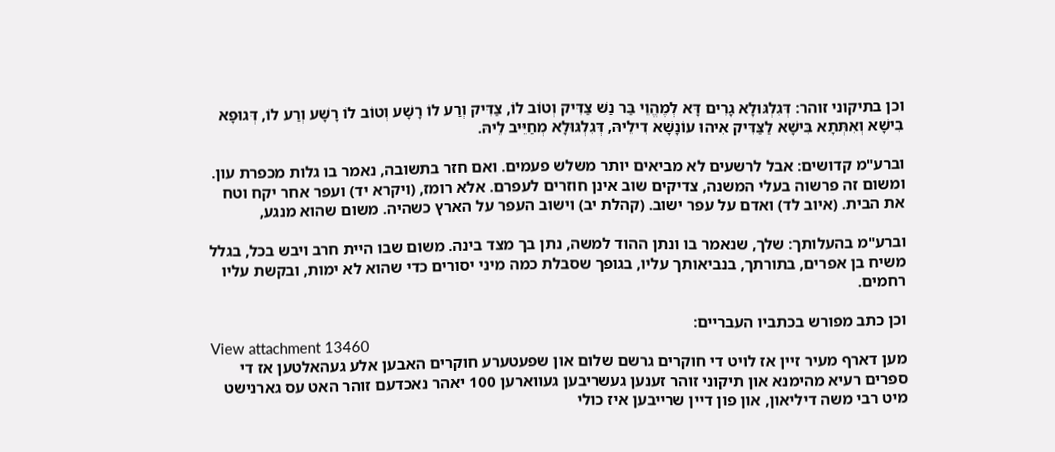וכן בתיקוני זוהר: דְּגִלְגּוּלָא גָרִים דָּא לְמֶהֱוֵי בַּר נַשׁ צַדִּיק וְטוֹב לוֹ, צַדִּיק וְרַע לוֹ רָשָׁע וְטוֹב לוֹ רָשָׁע וְרַע לוֹ, דְּגוּפָא בִישָׁא וְאִתְּתָא בִּישָׁא לַצַּדִּיק אִיהוּ עוֹנָשָׁא דִילֵיהּ, דְּגִלְגּוּלָא מְחַיֵּיב לֵיהּ.

וברע"מ קדושים: אבל לרשעים לא מביאים יותר משלש פעמים. ואם חזר בתשובה, נאמר בו גלות מכפרת עון. ומשום זה פרשוה בעלי המשנה, צדיקים שוב אינן חוזרים לעפרם. אלא רומז, (ויקרא יד) ועפר אחר יקח וטח את הבית. (איוב לד) ואדם על עפר ישוב. (קהלת יב) וישוב העפר על הארץ כשהיה. משום שהוא מנגע,

וברע"מ בהעלותך: שלך, שנאמר בו ונתן ההוד למשה, נתן בך מצד בינה. משום שבו היית חרב ויבש בכל, בגלל משיח בן אפרים, בתורתך, בנביאותך עליו, בגופך שסבלת כמה מיני יסורים כדי שהוא לא ימות, ובקשת עליו רחמים.

וכן כתב מפורש בכתביו העבריים:
View attachment 13460
מען דארף מעיר זיין אז לויט די חוקרים גרשם שלום און שפעטערע חוקרים האבען אלע געהאלטען אז די ספרים רעיא מהימנא און תיקוני זוהר זענען געשריבען געווארען 100 יאהר נאכדעם זוהר האט עס גארנישט מיט רבי משה דיליאון, און פון דיין שרייבען איז כולי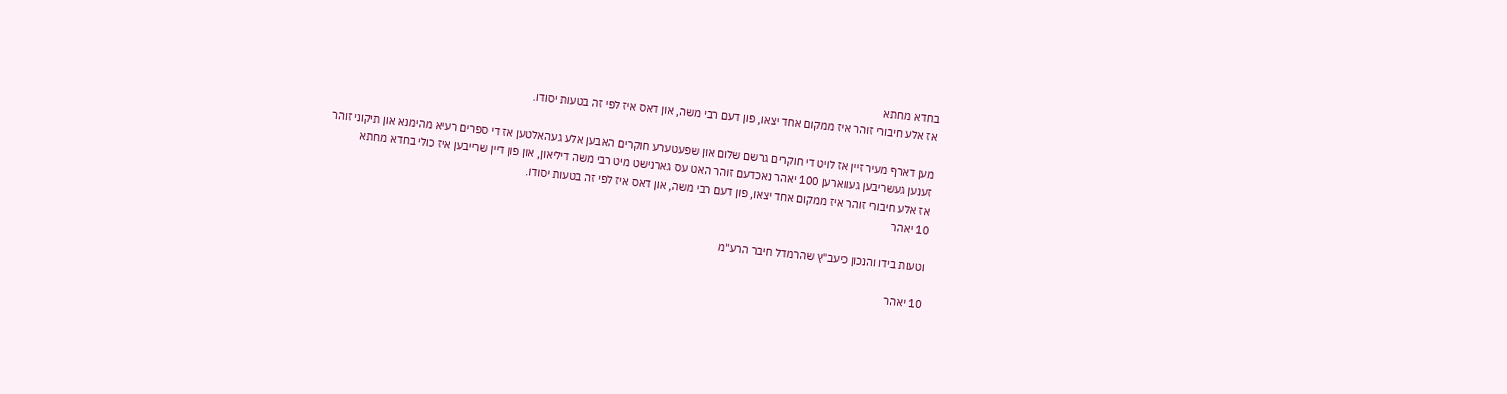בחדא מחתא
אז אלע חיבורי זוהר איז ממקום אחד יצאו, פון דעם רבי משה, און דאס איז לפי זה בטעות יסודו.

מען דארף מעיר זיין אז לויט די חוקרים גרשם שלום און שפעטערע חוקרים האבען אלע געהאלטען אז די ספרים רעיא מהימנא און תיקוני זוהר זענען געשריבען געווארען 100 יאהר נאכדעם זוהר האט עס גארנישט מיט רבי משה דיליאון, און פון דיין שרייבען איז כולי בחדא מחתא
אז אלע חיבורי זוהר איז ממקום אחד יצאו, פון דעם רבי משה, און דאס איז לפי זה בטעות יסודו.
10 יאהר

וטעות בידו והנכון כיעב"ץ שהרמדל חיבר הרע"מ

10 יאהר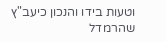וטעות בידו והנכון כיעב"ץ שהרמדל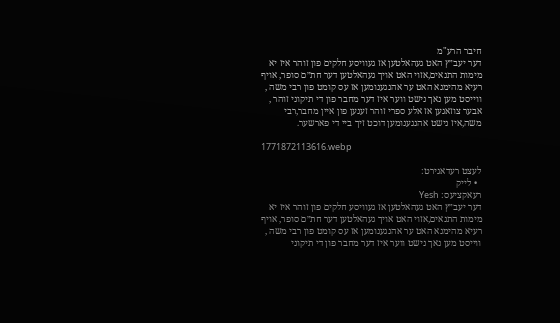חיבר הרע"מ
דער יעב״ץ האט געהאלטען אז געוויסע חלקים פון זוהר איז יא מימות התנאים,אזוי האט אויך געהאלטען דער חת״ם סופר, אויף רעיא מהימנא האט ער אהנגענומען אז עס קומט פון רבי משה , ווייסט מען נאך נישט ווער איז דער מחבר פון די תיקוני זוהר , אבער צוזאגען אז אלע ספרי זוהר זענען פון איין מחבר,רבי משה,איז נישט אהנגענומען דוכט זיך ביי די פארשער.

1771872113616.webp

לעצט רעדאגירט:
  • לייק
רעאקציעס: Yesh
דער יעב״ץ האט געהאלטען אז געוויסע חלקים פון זוהר איז יא מימות התנאים,אזוי האט אויך געהאלטען דער חת״ם סופר, אויף רעיא מהימנא האט ער אהנגענומען אז עס קומט פון רבי משה , ווייסט מען נאך נישט ווער איז דער מחבר פון די תיקוני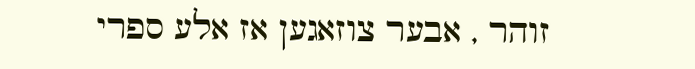זוהר , אבער צוזאגען אז אלע ספרי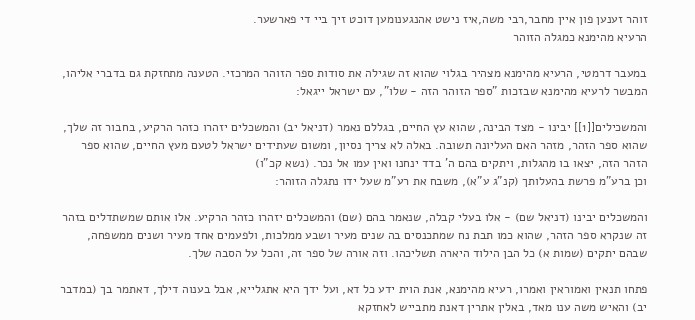זוהר זענען פון איין מחבר,רבי משה,איז נישט אהנגענומען דוכט זיך ביי די פארשער.
הרעיא מהימנא כמגלה הזוהר

במעבר דרמטי, הרעיא מהימנא מצהיר בגלוי שהוא זה שגילה את סודות ספר הזוהר המרכזי. הטענה מתחזקת גם בדברי אליהו, המבשר לרעיא מהימנא שבזכות "ספר הזוהר הזה - שלו", עם ישראל ייגאל:

והמשכילים[[1]] יבינו - מצד הבינה, שהוא עץ החיים, בגללם נאמר (דניאל יב) והמשכלים יזהרו כזהר הרקיע, בחבור זה שלך, שהוא ספר הזהר, מזהר האם העליונה תשובה. באלה לא צריך נסיון, ומשום שעתידים ישראל לטעם מעץ החיים, שהוא ספר הזהר הזה, יצאו בו מהגלות, ויתקים בהם ה' בדד ינחנו ואין עמו אל נכר. (נשא קכ"ו)
וכן ברע"מ פרשת בהעלותך (קנ"ג ע"א), משבח את רע"מ שעל ידו נתגלה הזוהר:

והמשכלים יבינו (דניאל שם) - אלו בעלי קבלה, שנאמר בהם (שם) והמשכלים יזהרו כזהר הרקיע. אלו אותם שמשתדלים בזהר זה שנקרא ספר הזהר, שהוא כמו תבת נח שמתכנסים בה שנים מעיר ושבע ממלכות, ולפעמים אחד מעיר ושנים ממשפחה, שבהם יתקים (שמות א) כל הבן הילוד היארה תשליכהו. וזה אורה של ספר זה, והכל על הסבה שלך.

פתחו תנאין ואמוראין ואמרו, רעיא מהימנא, אנת הוית ידע כל דא, ועל ידך היא אתגלייא, אבל בענוה דילך, דאתמר בך (במדבר יב) והאיש משה ענו מאד, באלין אתרין דאנת מתבייש לאחזקא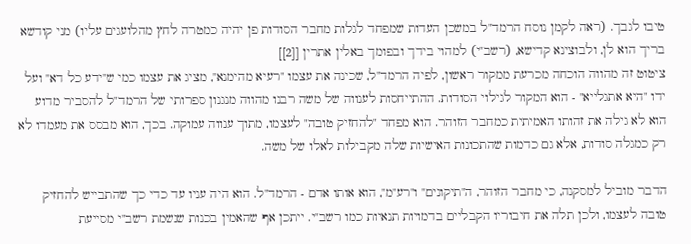טיבו לגבך. (ראה לקמן נוסח הרמד"ל במשכן העדות שמפחד לגלות מחבר הסודות פן יהיה כמטרה לחץ מהלועגים עליו) מני קודשא בריך הוא לן, ולבוצינא קדישא, (רשב"י) למהוי בידך ובפומך באלין אתרין [[2]]
ציטוט זה מהווה הוכחה מכרעת ממקור ראשון, לפיה הרמד"ל, שכינה את עצמו "רעיא מהימנא", מציג את עצמו כמי ש"ידע כל דא" ועל ידו "היא אתגלייא" - הוא המקור לגילוי הסודות. ההתייחסות לענווה של משה רבנו מהווה מנגנון ספרותי של הרמד"ל להסביר מדוע הוא לא גילה את זהותו האמיתית כמחבר הזוהר. הוא מפחד "להחזיק טובה" לעצמו, מתוך ענווה עמוקה. בכך, הוא מבסס את מעמדו לא רק כמגלה סודות, אלא גם כדמות שהתכונות האישיות שלה מקבילות לאלו של משה.

הדבר מוביל למסקנה, כי מחבר הזוהר, ה"תיקונים" ו"רע"מ", הוא אותו אדם - הרמד"ל. הוא היה עניו עד כדי כך שהתבייש להחזיק טובה לעצמו, ולכן תלה את חיבוריו הקבליים בדמויות תנאיות כמו רשב"י. ייתכן אף שהאמין בכנות שנשמת רשב"י מסייעת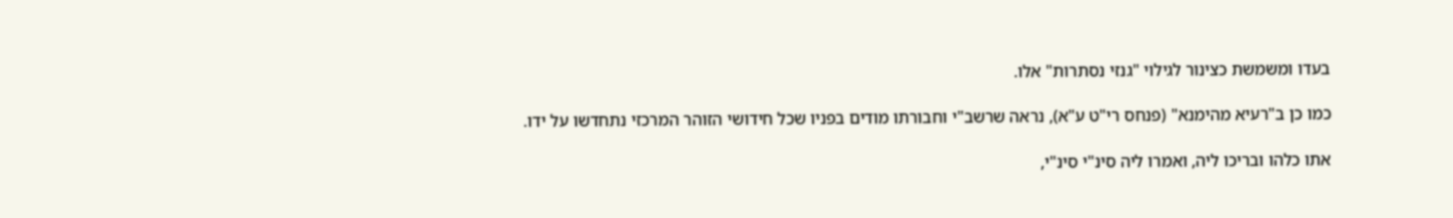בעדו ומשמשת כצינור לגילוי "גנזי נסתרות" אלו.

כמו כן ב"רעיא מהימנא" (פנחס רי"ט ע"א), נראה שרשב"י וחבורתו מודים בפניו שכל חידושי הזוהר המרכזי נתחדשו על ידו.

אתו כלהו ובריכו ליה, ואמרו ליה סינ"י סינ"י,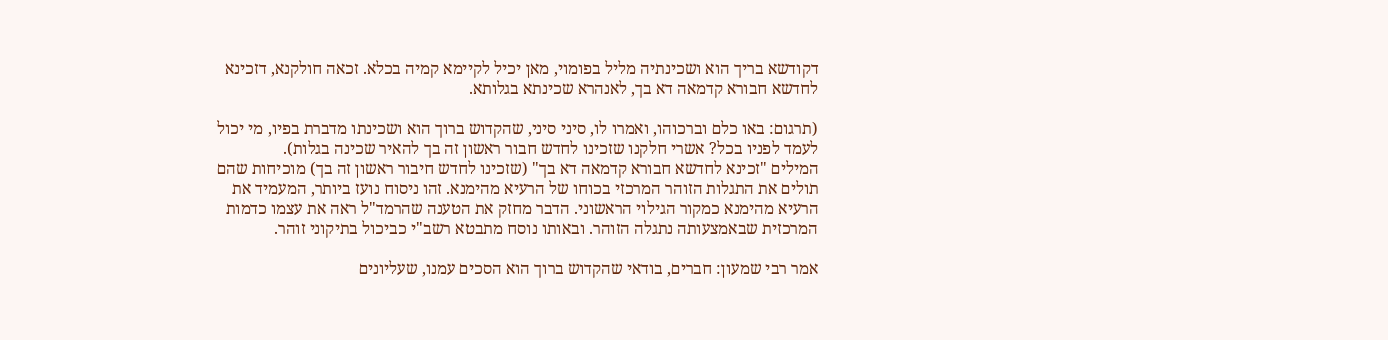דקודשא בריך הוא ושכינתיה מליל בפומוי, מאן יכיל לקיימא קמיה בכלא. זכאה חולקנא, דזכינא לחדשא חבורא קדמאה דא בך, לאנהרא שכינתא בגלותא.

(תרגום: באו כלם וברכוהו, ואמרו לו, סיני סיני, שהקדוש ברוך הוא ושכינתו מדברת בפיו, מי יכול לעמד לפניו בכל? אשרי חלקנו שזכינו לחדש חבור ראשון זה בך להאיר שכינה בגלות).
המילים "זכינא לחדשא חבורא קדמאה דא בך" (שזכינו לחדש חיבור ראשון זה בך) מוכיחות שהם תולים את התגלות הזוהר המרכזי בכוחו של הרעיא מהימנא. זהו ניסוח נועז ביותר, המעמיד את הרעיא מהימנא כמקור הגילוי הראשוני. הדבר מחזק את הטענה שהרמד"ל ראה את עצמו כדמות המרכזית שבאמצעותה נתגלה הזוהר. ובאותו נוסח מתבטא רשב"י כביכול בתיקוני זוהר.

אמר רבי שמעון: חברים, בודאי שהקדוש ברוך הוא הסכים עמנו, שעליונים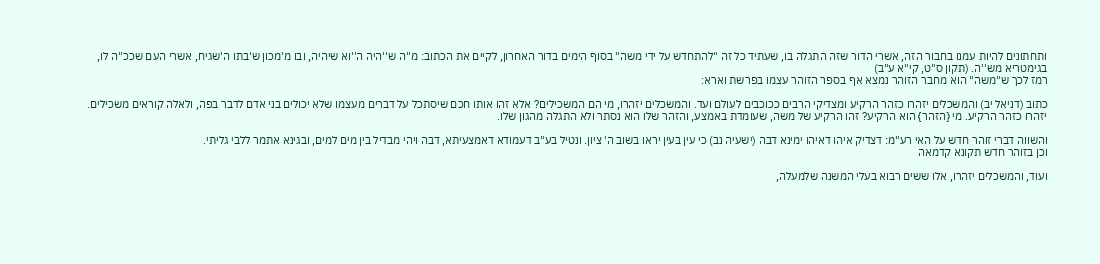ותחתונים להיות עמנו בחבור הזה, אשרי הדור שזה התגלה בו, שעתיד כל זה "להתחדש על ידי משה" בסוף הימים בדור האחרון, לקיים את הכתוב: מ''ה ש''היה ה''וא שיהיה, ובו מ'מכון ש'בתו ה'שגיח, אשרי העם שככ''ה לו, בגימטריא מש''ה. (תקון ס"ט, קי"א ע"ב)
רמז לכך ש"משה" הוא מחבר הזוהר נמצא אף בספר הזוהר עצמו בפרשת וארא:

כתוב (דניאל יב) והמשכלים יזהרו כזהר הרקיע ומצדיקי הרבים ככוכבים לעולם ועד. והמשכלים יזהרו, מי הם המשכילים? אלא זהו אותו חכם שיסתכל על דברים מעצמו שלא יכולים בני אדם לדבר בפה, ולאלה קוראים משכילים. יזהרו כזהר הרקיע. מי {הזהר} הוא הרקיע? זהו הרקיע של משה, שעומדת באמצע, והזהר שלו הוא נסתר ולא התגלה מהגון שלו.

והשווה דברי זוהר חדש על האי רע"מ: דצדיק איהו דאיהו ימינא דבה (ישעיה נב) כי עין בעין יראו בשוב ה' ציון. ונטיל בע"ב דעמודא דאמצעיתא, דבה ויהי מבדיל בין מים למים, ובגינא אתמר ללבי גליתי.
וכן בזוהר חדש תקונא קדמאה

ועוד, והמשכלים יזהרו, אלו ששים רבוא בעלי המשנה שלמעלה,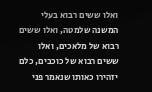ואלו ששים רבוא בעלי המשנה שלמטה, ואלו ששים רבוא של מלאכים, ואלו ששים רבוא של כוכבים, כלם יזהירו כאותו שנאמר פני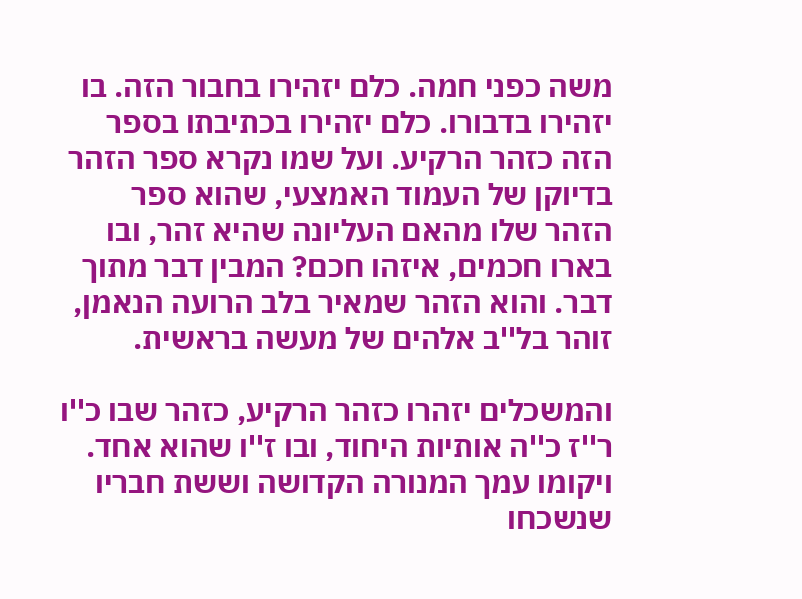משה כפני חמה. כלם יזהירו בחבור הזה. בו יזהירו בדבורו. כלם יזהירו בכתיבתו בספר הזה כזהר הרקיע. ועל שמו נקרא ספר הזהר בדיוקן של העמוד האמצעי, שהוא ספר הזהר שלו מהאם העליונה שהיא זהר, ובו בארו חכמים, איזהו חכם? המבין דבר מתוך דבר. והוא הזהר שמאיר בלב הרועה הנאמן, זוהר בל''ב אלהים של מעשה בראשית.

והמשכלים יזהרו כזהר הרקיע, כזהר שבו כ''ו ר''ז כ''ה אותיות היחוד, ובו ז''ו שהוא אחד. ויקומו עמך המנורה הקדושה וששת חבריו שנשכחו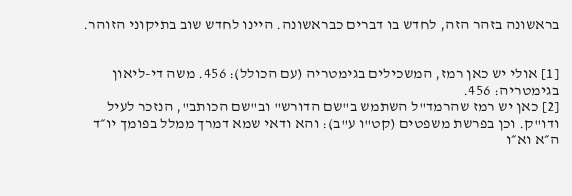בראשונה בזהר הזה, לחדש בו דברים כבראשונה. היינו לחדש שוב בתיקוני הזוהר.


[1] אולי יש כאן רמז, המשכילים בגימטריה (עם הכולל): 456. משה די-ליאון בגימטריה: 456.
[2] כאן יש רמז שהרמד"ל השתמש ב"שם הדורש" וב"שם הכותב", הנזכר לעיל ודו"ק. וכן בפרשת משפטים (קט"ו ע"ב): והא ודאי שמא דמרך ממלל בפומך יו״ד ה״א וא״ו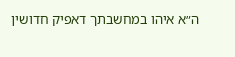ה״א איהו במחשבתך דאפיק חדושין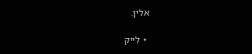אלין.

  • לייק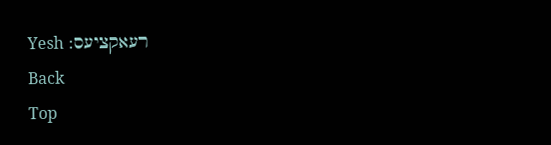רעאקציעס: Yesh
Back
Top